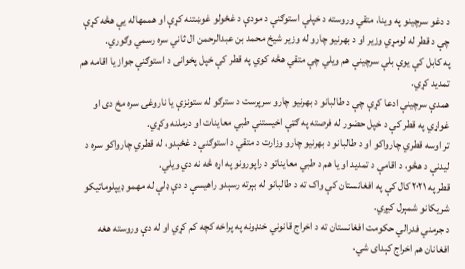د دغو سرچینو په وینا، متقي وروسته د خپلې استوګنې د مودې د غځولو غوښتنه کړې او هممهاله یې هڅه کړې چې د قطر له لومړي وزیر او د بهرنیو چارو له وزیر شیخ محمد بن عبدالرحمن ال ثاني سره رسمي وګوري.
په کابل کې یوې بلې سرچینې هم ویلي چې متقي هڅه کوي په قطر کې خپل پخوانی د استوګنې جواز یا اقامه هم تمدید کړي.
همدې سرچینې ادعا کړې چې د طالبانو د بهرنیو چارو سرپرست د سترګو له ستونزې یا ناروغۍ سره مخ دی او غواړي په قطر کې د خپل حضور له فرصته په ګټې اخیستنې طبي معاینات او درملنه وکړي.
تر اوسه قطري چارواکو او د طالبانو د بهرنیو چارو وزارت د متقي د استوګنې د غځېدو، له قطري چارواکو سره د لیدنې د هڅو، د اقامې د تمدید او یا هم د طبي معایناتو د راپورونو په اړه څه نه دي ویلي.
قطر په ۲۰۲۱ کال کې په افغانستان کې واک ته د طالبانو له بېرته رسېدو راهیسې د دې ډلې له مهمو ډیپلوماتیکو شریکانو شمېرل کیږي.
د جرمني فدرالي حکومت افغانستان ته د اخراج قانوني خنډونه په پراخه کچه کم کړي او له دې وروسته هغه افغانان هم اخراج کېدای شي،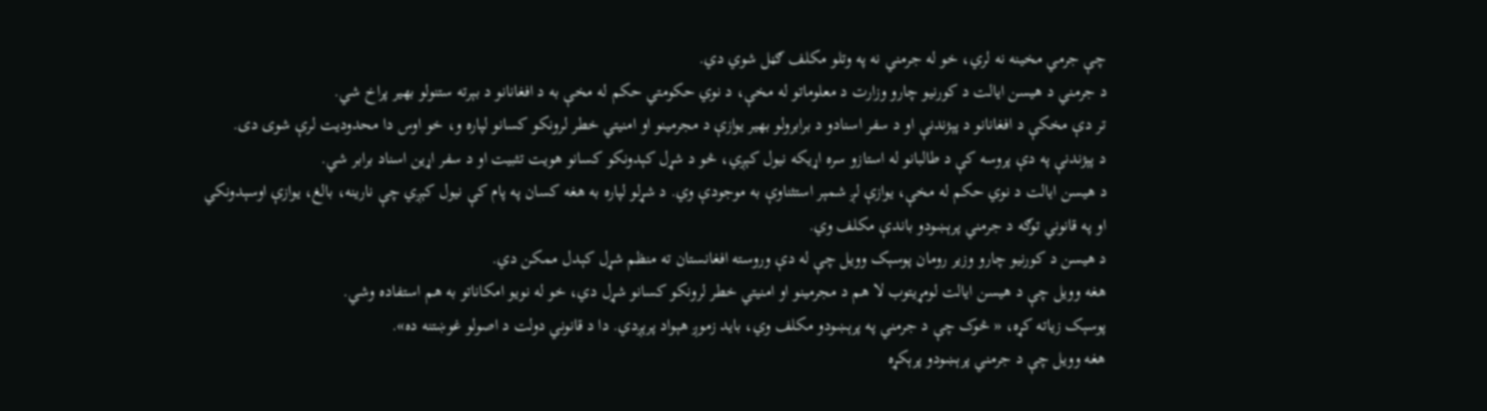چې جرمي مخینه نه لري، خو له جرمني نه په وتلو مکلف ګڼل شوي دي.
د جرمني د هیسن ایالت د کورنیو چارو وزارت د معلوماتو له مخې، د نوي حکومتي حکم له مخې به د افغانانو د بېرته ستنولو بهیر پراخ شي.
تر دې مخکې د افغانانو د پېژندنې او د سفر اسنادو د برابرولو بهیر یوازې د مجرمینو او امنیتي خطر لرونکو کسانو لپاره و، خو اوس دا محدودیت لرې شوی دی.
د پېژندنې په دې پروسه کې د طالبانو له استازو سره اړیکه نیول کېږي، څو د شړل کېدونکو کسانو هویت تثبیت او د سفر اړین اسناد برابر شي.
د هیسن ایالت د نوي حکم له مخې، یوازې لږ شمېر استثناوې به موجودې وي. د شړلو لپاره به هغه کسان په پام کې نیول کېږي چې نارینه، بالغ، یوازې اوسېدونکي او په قانوني توګه د جرمني پرېښودو باندې مکلف وي.
د هیسن د کورنیو چارو وزیر رومان پوسېک وویل چې له دې وروسته افغانستان ته منظم شړل کېدل ممکن دي.
هغه وویل چې د هیسن ایالت لومړیتوب لا هم د مجرمینو او امنیتي خطر لرونکو کسانو شړل دي، خو له نویو امکاناتو به هم استفاده وشي.
پوسېک زیاته کړه، « څوک چې د جرمني په پرېښودو مکلف وي، باید زموږ هېواد پرېږدي. دا د قانوني دولت د اصولو غوښتنه ده».
هغه وویل چې د جرمني پرېښودو پرېکړه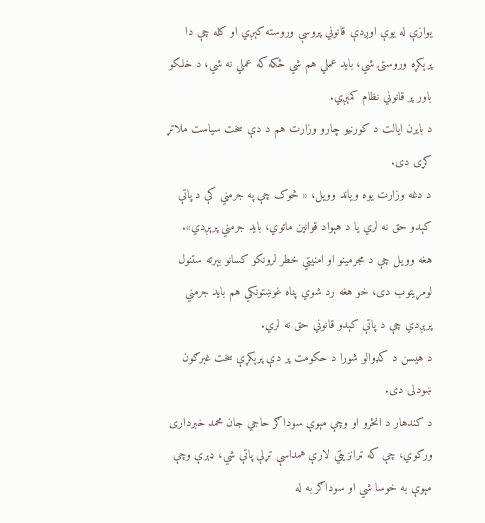یوازې له یوې اوږدې قانوني پروسې وروسته کېږي او کله چې دا پرېکړه وروستۍ شي، باید عملي هم شي ځکه که عملي نه شي، د خلکو باور پر قانوني نظام کمېږي.
د بایرن ایالت د کورنیو چارو وزارت هم د دې سخت سیاست ملاتړ کړی دی.
د دغه وزارت یوه ویاند وویل، « څوک چې په جرمني کې د پاتې کېدو حق نه لري یا د هېواد قوانین ماتوي، باید جرمني پرېږدي».
هغه وویل چې د مجرمینو او امنیتي خطر لرونکو کسانو بېرته ستنول لومړیتوب دی، خو هغه رد شوي پناه غوښتونکي هم باید جرمني پرېږدي چې د پاتې کېدو قانوني حق نه لري.
د هیسن د کډوالو شورا د حکومت پر دې پرېکړې سخت غبرګون ښودلی دی.
د کندهار د انځرو او وچې مېوې سوداګر حاجي جان محمد خبرداری ورکوي، چې که ټرانزیټي لارې همداسې تړلې پاتې شي، ډېرې وچې مېوې به خوسا شي او سوداګر به له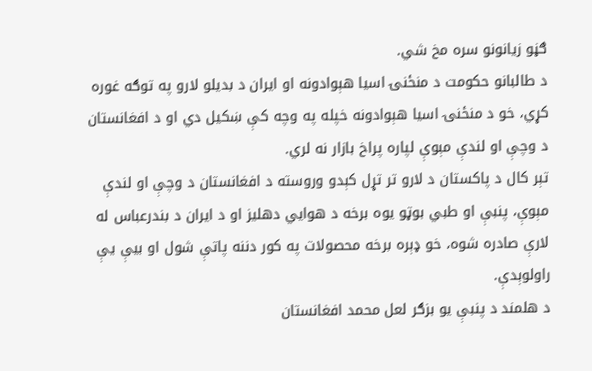ګڼو زیانونو سره مخ شي.
د طالبانو حکومت د منځنۍ اسیا هېوادونه او ایران د بدیلو لارو په توګه غوره کړي، خو د منځنۍ اسیا هېوادونه خپله په وچه کې ښکیل دي او د افغانستان د وچې او لندې مېوې لپاره پراخ بازار نه لري.
تېر کال د پاکستان د لارو تر تړل کېدو وروسته د افغانستان د وچې او لندې مېوې، پنبې او طبي بوټو یوه برخه د هوايي دهلیز او د ایران د بندرعباس له لارې صادره شوه، خو ډېره برخه محصولات په کور دننه پاتې شول او بیې یې راولوېدې.
د هلمند د پنبې یو بزګر لعل محمد افغانستان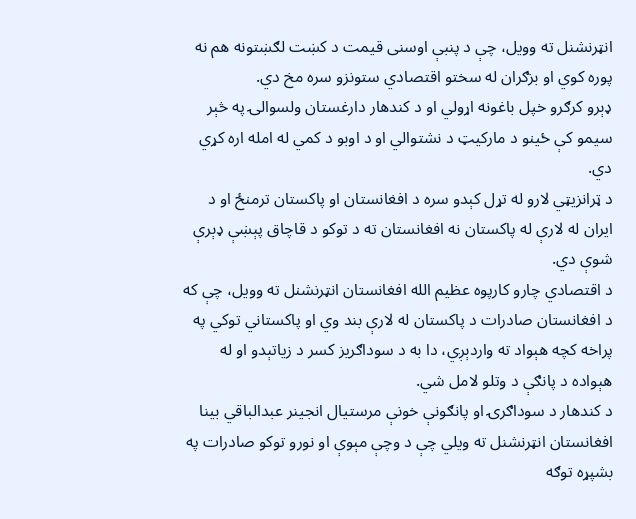انټرنشنل ته وویل، چې د پنبې اوسنی قیمت د کښت لګښتونه هم نه پوره کوي او بزګران له سختو اقتصادي ستونزو سره مخ دي.
ډېرو کرګرو خپل باغونه اړولي او د کندهار دارغستان ولسوالۍ په څېر سیمو کې ځینو د مارکیټ د نشتوالي او د اوبو د کمي له امله اره کړي دي.
د ټرانزیټي لارو له تړل کېدو سره د افغانستان او پاکستان ترمنځ او د ایران له لارې له پاکستان نه افغانستان ته د توکو د قاچاق پېښې ډېرې شوې دي.
د اقتصادي چارو کارپوه عظیم الله افغانستان انټرنشنل ته وویل، چې که د افغانستان صادرات د پاکستان له لارې بند وي او پاکستاني توکي په پراخه کچه هېواد ته واردېږي، دا به د سوداګریز کسر د زیاتېدو او له هېواده د پانګې د وتلو لامل شي.
د کندهار د سوداګرۍ او پانګونې خونې مرستیال انجینر عبدالباقي بینا افغانستان انټرنشنل ته ویلي چې د وچې مېوې او نورو توکو صادرات په بشپړه توګه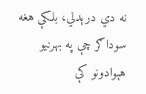نه دي درېدلي، بلکې هغه سوداګر چې په بهرنیو هېوادونو کې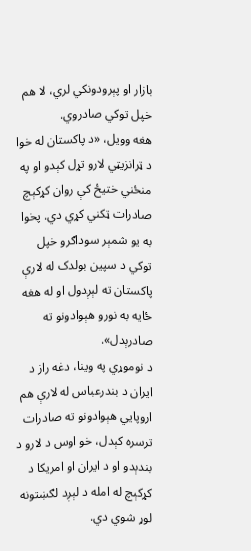بازار او پېرودونکي لري، لا هم خپل توکي صادروي.
هغه وویل، «د پاکستان له خوا د ټرانزیټي لارو تړل کېدو او په منځني ختیځ کې روان کړکېچ صادرات ټکني کړي دي. پخوا به یو شمېر سوداګرو خپل توکي د سپین بولدک له لارې پاکستان ته لېږدول او له هغه ځایه به نورو هېوادونو ته صادرېدل».
د نوموړي په وینا، دغه راز د ایران د بندرعباس له لارې هم اروپايي هېوادونو ته صادرات ترسره کېدل، خو اوس د لارو د بندېدو او د ایران او امریکا د کړکېچ له امله د لېږد لګښتونه لوړ شوي دي.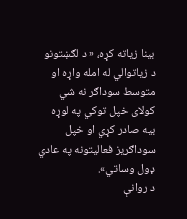بینا زیاته کړه، « د لګښتونو د زیاتوالي له امله واړه او متوسط سوداګر نه شي کولای خپل توکي په لوړه بیه صادر کړي او خپل سوداګریز فعالیتونه په عادي ډول وساتي».
د روانې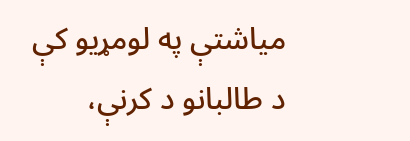میاشتې په لومړیو کې د طالبانو د کرنې،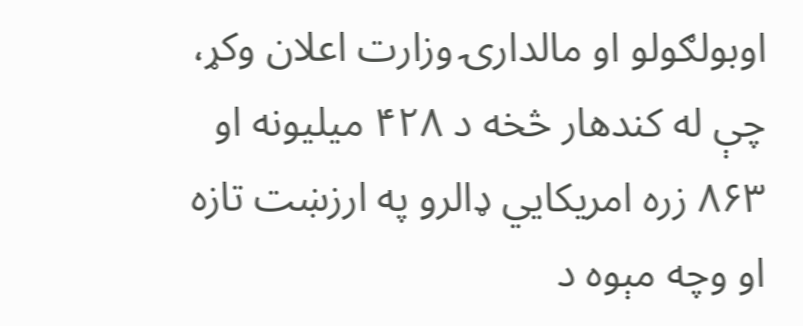اوبولګولو او مالدارۍ وزارت اعلان وکړ، چې له کندهار څخه د ۴۲۸ میلیونه او ۸۶۳ زره امریکایي ډالرو په ارزښت تازه او وچه مېوه د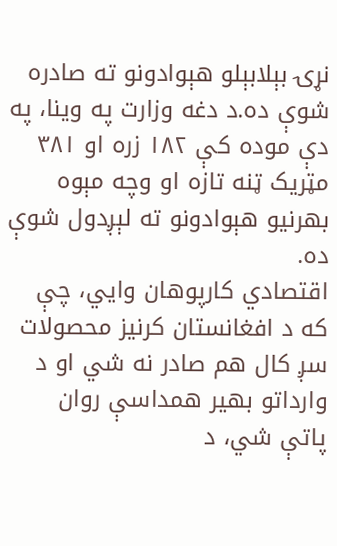نړۍ بېلابېلو هېوادونو ته صادره شوې ده.د دغه وزارت په وینا، په دې موده کې ۱۸۲ زره او ۳۸۱ مټریک ټنه تازه او وچه مېوه بهرنیو هېوادونو ته لېږدول شوې ده.
اقتصادي کارپوهان وایي، چې که د افغانستان کرنیز محصولات سږ کال هم صادر نه شي او د وارداتو بهیر همداسې روان پاتې شي، د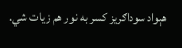هېواد سوداګریز کسر به نور هم زیات شي.